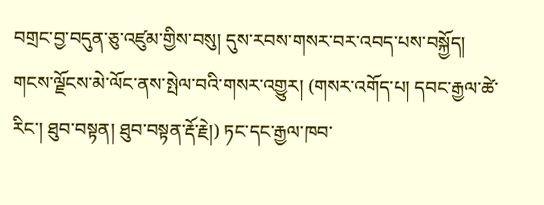བགྲང་བྱ་བདུན་ཅུ་འཛུམ་གྱིས་བསུ། དུས་རབས་གསར་བར་འབད་པས་བསྐྱོད།
གངས་ལྗོངས་མེ་ལོང་ནས་སྤེལ་བའི་གསར་འགྱུར། (གསར་འགོད་པ། དབང་རྒྱལ་ཚེ་རིང་། ཐུབ་བསྟན། ཐུབ་བསྟན་རྡོ་རྗེ།) ཏང་དང་རྒྱལ་ཁབ་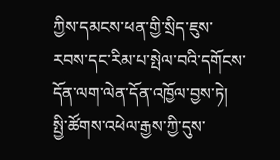ཀྱིས་དམངས་ཕན་གྱི་སྲིད་ཇུས་རབས་དང་རིམ་པ་སྤེལ་བའི་དགོངས་དོན་ལག་ལེན་དོན་འཁྱོལ་བྱས་ཏེ། སྤྱི་ཚོགས་འཕེལ་རྒྱས་ཀྱི་དུས་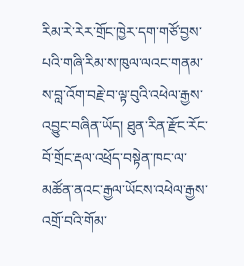རིམ་རེ་རེར་གྲོང་ཁྱེར་དག་གཙོ་བྱས་པའི་གཞི་རིམ་ས་ཁུལ་ལའང་གནམ་ས་བླ་འོག་བརྗེ་བ་ལྟ་བུའི་འཕེལ་རྒྱས་འབྱུང་བཞིན་ཡོད། ཐུན་རིན་རྫོང་རོང་བོ་གྲོང་རྡལ་འཕྲོད་བསྟེན་ཁང་ལ་མཚོན་ནའང་རྒྱལ་ཡོངས་འཕེལ་རྒྱས་འགྲོ་བའི་གོམ་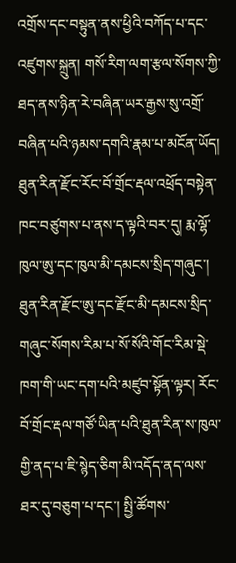འགྲོས་དང་བསྟུན་ནས་ཕྱིའི་བཀོད་པ་དང་འཛུགས་སྐྲུན། གསོ་རིག་ལག་རྩལ་སོགས་ཀྱི་ཐད་ནས་ཉིན་རེ་བཞིན་ཡར་རྒྱས་སུ་འགྲོ་བཞིན་པའི་ཉམས་དགའི་རྣམ་པ་མངོན་ཡོད།
ཐུན་རིན་རྫོང་རོང་བོ་གྲོང་རྡལ་འཕྲོད་བསྟེན་ཁང་བཙུགས་པ་ནས་ད་ལྟའི་བར་དུ། རྨ་ལྷོ་ཁུལ་ཨུ་དང་ཁུལ་མི་དམངས་སྲིད་གཞུང་། ཐུན་རིན་རྫོང་ཨུ་དང་རྫོང་མི་དམངས་སྲིད་གཞུང་སོགས་རིམ་པ་སོ་སོའི་གོང་རིམ་སྡེ་ཁག་གི་ཡང་དག་པའི་མཛུབ་སྟོན་ལྟར། རོང་བོ་གྲོང་རྡལ་གཙོ་ཡིན་པའི་ཐུན་རིན་ས་ཁུལ་གྱི་ནད་པ་ཇི་སྙེད་ཅིག་མི་འདོད་ནད་ལས་ཐར་དུ་བཅུག་པ་དང་། སྤྱི་ཚོགས་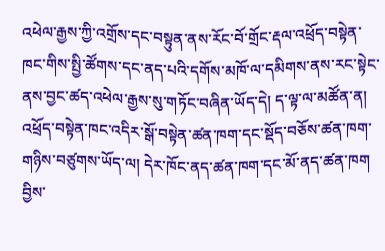འཕེལ་རྒྱས་ཀྱི་འགྲོས་དང་བསྟུན་ནས་རོང་བོ་གྲོང་རྡལ་འཕྲོད་བསྟེན་ཁང་གིས་སྤྱི་ཚོགས་དང་ནད་པའི་དགོས་མཁོ་ལ་དམིགས་ནས་རང་སྟེང་ནས་བྱང་ཚད་འཕེལ་རྒྱས་སུ་གཏོང་བཞིན་ཡོད་དེ། ད་ལྟ་ལ་མཚོན་ན། འཕྲོད་བསྟེན་ཁང་འདིར་སྒོ་བསྟེན་ཚན་ཁག་དང་སྡོད་བཅོས་ཚན་ཁག་གཉིས་བཙུགས་ཡོད་ལ། དེར་ཁོང་ནད་ཚན་ཁག་དང་མོ་ནད་ཚན་ཁག བྱིས་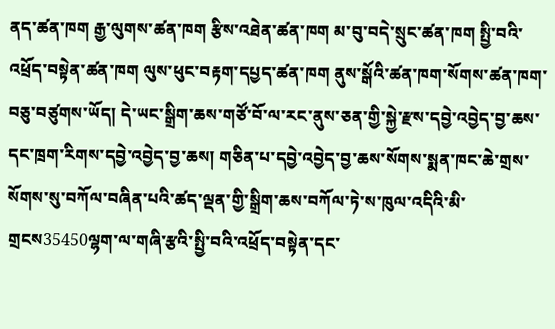ནད་ཚན་ཁག རྒྱ་ལུགས་ཚན་ཁག རྩིས་འཐེན་ཚན་ཁག མ་བུ་བདེ་སྲུང་ཚན་ཁག སྤྱི་བའི་འཕྲོད་བསྟེན་ཚན་ཁག ལུས་ཕུང་བརྟག་དཔྱད་ཚན་ཁག ནུས་སྒོའི་ཚན་ཁག་སོགས་ཚན་ཁག་བཅུ་བཙུགས་ཡོད། དེ་ཡང་སྒྲིག་ཆས་གཙོ་བོ་ལ་རང་ནུས་ཅན་གྱི་སྐྱེ་རྫས་དབྱེ་འབྱེད་བྱ་ཆས་དང་ཁྲག་རིགས་དབྱེ་འབྱེད་བྱ་ཆས། གཅིན་པ་དབྱེ་འབྱེད་བྱ་ཆས་སོགས་སྨན་ཁང་ཆེ་གྲས་སོགས་སུ་བཀོལ་བཞིན་པའི་ཚད་ལྡན་གྱི་སྒྲིག་ཆས་བཀོལ་ཏེ་ས་ཁུལ་འདིའི་མི་གྲངས35450ལྷག་ལ་གཞི་རྩའི་སྤྱི་བའི་འཕྲོད་བསྟེན་དང་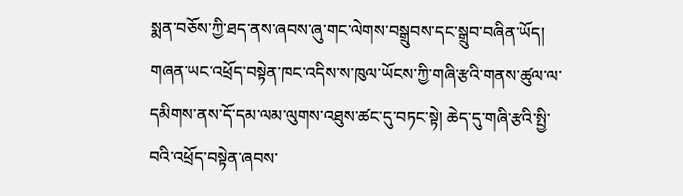སྨན་བཅོས་ཀྱི་ཐད་ནས་ཞབས་ཞུ་གང་ལེགས་བསྒྲུབས་དང་སྒྲུབ་བཞིན་ཡོད།
གཞན་ཡང་འཕྲོད་བསྟེན་ཁང་འདིས་ས་ཁུལ་ཡོངས་ཀྱི་གཞི་རྩའི་གནས་ཚུལ་ལ་དམིགས་ནས་དོ་དམ་ལམ་ལུགས་འཐུས་ཚང་དུ་བཏང་སྟེ། ཆེད་དུ་གཞི་རྩའི་སྤྱི་བའི་འཕྲོད་བསྟེན་ཞབས་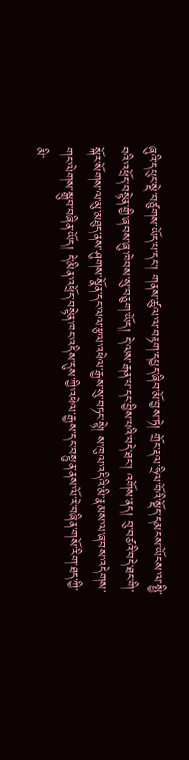ཞུའི་དཔུང་སྡེ་བཙུགས་ཡོད་པ་དང་། གནས་ཚུལ་ལ་བརྟག་དཔྱད་ཞིབ་མོ་བྱས་ཏེ། གྲོང་རྡལ་ཧྲིལ་བོའི་སྡོད་དམངས་ཡོངས་ལ་སྤྱི་བའི་འཕྲོད་བསྟེན་གྱི་ཞབས་ཞུ་ཁེབས་སུ་བཅུག་ཡོད། དེ་ལས་རྒན་པ་དང་བྱིས་པའི་བདེ་ཐང་། འགོས་ནད། བུ་བཙའི་བདེ་ཐང་གི་སྐོར་སོགས་ལ་མུ་མཐུད་ནས་ཤུགས་སྣོན་དང་ལལ་རྩལ་འཕེལ་རྒྱས་སུ་བཏང་སྟེ། ས་ཁུལ་འདིའི་མི་རྣམས་ལ་ཞབས་འདེགས་གང་ལེགས་སྒྲུབ་བཞིན་ཡོད། དེ་མིན་འཕྲོད་བསྟེན་ཁང་འདིས་དུས་ཀྱི་འཕེལ་རྒྱས་དང་བསྟུན་ནས་ལོ་རེ་བཞིན་གསོ་རིག་ཐད་ཀྱི་མི་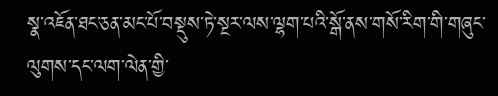སྣ་འཇོན་ཐང་ཅན་མང་པོ་བསྡུས་ཏེ་སྔར་ལས་ལྷག་པའི་སྒོ་ནས་གསོ་རིག་གི་གཞུང་ལུགས་དང་ལག་ལེན་གྱི་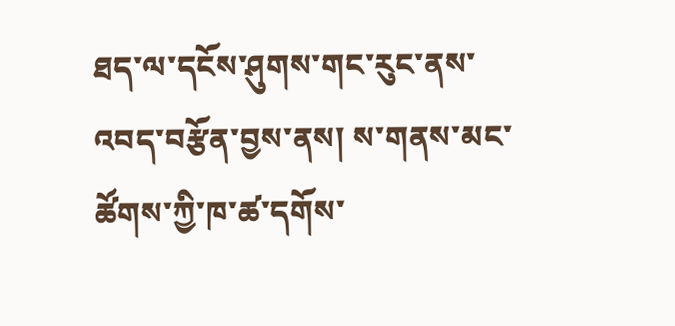ཐད་ལ་དངོས་ཤུགས་གང་རུང་ནས་འབད་བརྩོན་བྱས་ནས། ས་གནས་མང་ཚོགས་ཀྱི་ཁ་ཚ་དགོས་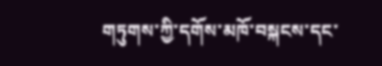གཏུགས་ཀྱི་དགོས་མཁོ་བསྐངས་དང་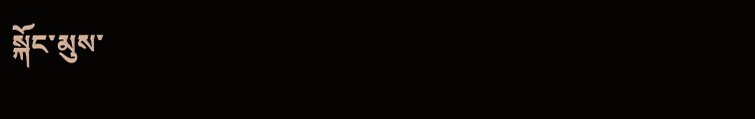སྐོང་མུས་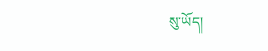སུ་ཡོད།